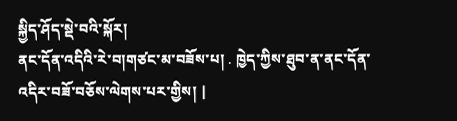སྐྱིད་ཤོད་སྡེ་བའི་སྐོར།
ནང་དོན་འདིའི་རེ་བ།གཙང་མ་བཟོས་པ། . ཁྱེད་ཀྱིས་ཐུབ་ན་ནང་དོན་འདིར་བཟོ་བཅོས་ལེགས་པར་གྱིས། |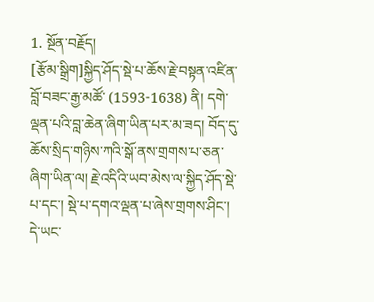1. སྔོན་བརྗོད།
[རྩོམ་སྒྲིག]སྐྱིད་ཤོད་སྡེ་པ་ཆོས་རྗེ་བསྟན་འཛིན་བློ་བཟང་རྒྱ་མཚོ་ (1593-1638) ནི། དགེ་ལྡན་པའི་བླ་ཆེན་ཞིག་ཡིན་པར་མ་ཟད། བོད་དུ་ཆོས་སྲིད་གཉིས་ཀའི་སྒོ་ནས་གྲགས་པ་ཅན་ཞིག་ཡིན་ལ། རྗེ་འདིའི་ཡབ་མེས་ལ་སྐྱིད་ཤོད་སྡེ་པ་དང་། སྡེ་པ་དགའ་ལྡན་པ་ཞེས་གྲགས་ཤིང་། དེ་ཡང་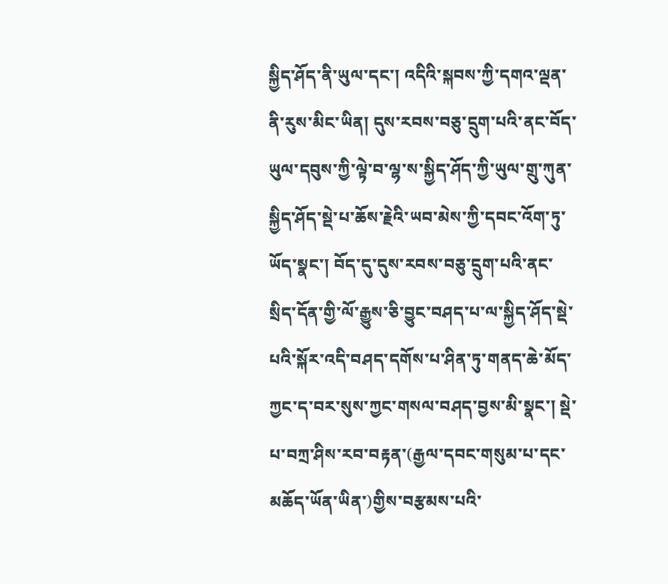སྐྱིད་ཤོད་ནི་ཡུལ་དང་། འདིའི་སྐབས་ཀྱི་དགའ་ལྡན་ནི་རུས་མིང་ཡིན། དུས་རབས་བཅུ་དྲུག་པའི་ནང་བོད་ཡུལ་དབུས་ཀྱི་ལྟེ་བ་ལྷ་ས་སྐྱིད་ཤོད་ཀྱི་ཡུལ་གྲུ་ཀུན་སྐྱིད་ཤོད་སྡེ་པ་ཆོས་རྗེའི་ཡབ་མེས་ཀྱི་དབང་འོག་ཏུ་ཡོད་སྣང་། བོད་དུ་དུས་རབས་བཅུ་དྲུག་པའི་ནང་སྲིད་དོན་གྱི་ལོ་རྒྱུས་ཅི་བྱུང་བཤད་པ་ལ་སྐྱིད་ཤོད་སྡེ་པའི་སྐོར་འདི་བཤད་དགོས་པ་ཤིན་ཏུ་གནད་ཆེ་མོད་ཀྱང་ད་བར་སུས་ཀྱང་གསལ་བཤད་བྱས་མི་སྣང་། སྡེ་པ་བཀྲ་ཤིས་རབ་བརྟན་(རྒྱལ་དབང་གསུམ་པ་དང་མཆོད་ཡོན་ཡིན་)གྱིས་བརྩམས་པའི་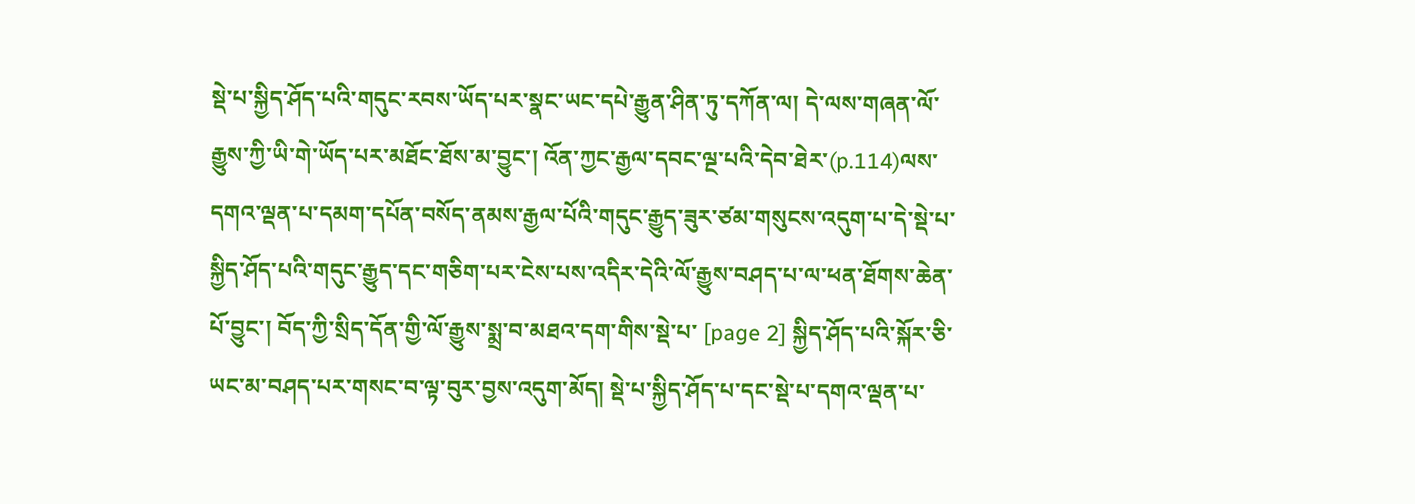སྡེ་པ་སྐྱིད་ཤོད་པའི་གདུང་རབས་ཡོད་པར་སྣང་ཡང་དཔེ་རྒྱུན་ཤིན་ཏུ་དཀོན་ལ། དེ་ལས་གཞན་ལོ་རྒྱུས་ཀྱི་ཡི་གེ་ཡོད་པར་མཐོང་ཐོས་མ་བྱུང་། འོན་ཀྱང་རྒྱལ་དབང་ལྔ་པའི་དེབ་ཐེར་(p.114)ལས་དགའ་ལྡན་པ་དམག་དཔོན་བསོད་ནམས་རྒྱལ་པོའི་གདུང་རྒྱུད་ཟུར་ཙམ་གསུངས་འདུག་པ་དེ་སྡེ་པ་སྐྱིད་ཤོད་པའི་གདུང་རྒྱུད་དང་གཅིག་པར་ངེས་པས་འདིར་དེའི་ལོ་རྒྱུས་བཤད་པ་ལ་ཕན་ཐོགས་ཆེན་པོ་བྱུང་། བོད་ཀྱི་སྲིད་དོན་གྱི་ལོ་རྒྱུས་སྨྲ་བ་མཐའ་དག་གིས་སྡེ་པ་ [page 2] སྐྱིད་ཤོད་པའི་སྐོར་ཅི་ཡང་མ་བཤད་པར་གསང་བ་ལྟ་བུར་བྱས་འདུག་མོད། སྡེ་པ་སྐྱིད་ཤོད་པ་དང་སྡེ་པ་དགའ་ལྡན་པ་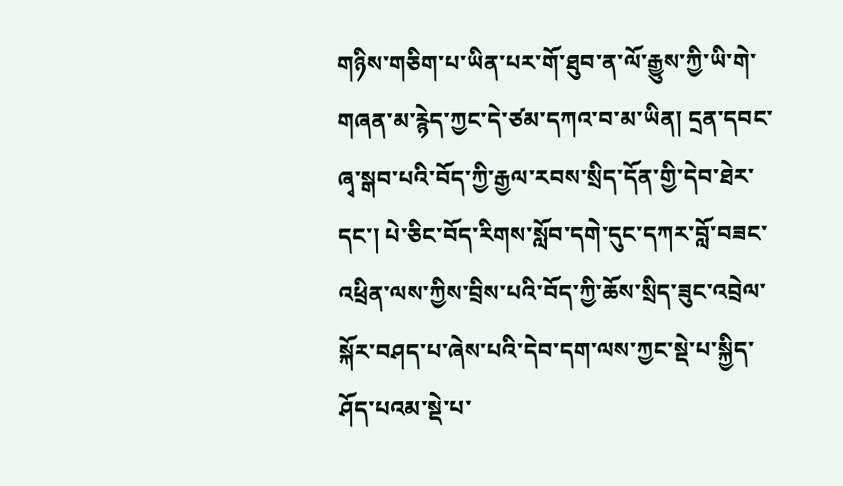གཉིས་གཅིག་པ་ཡིན་པར་གོ་ཐུབ་ན་ལོ་རྒྱུས་ཀྱི་ཡི་གེ་གཞན་མ་རྙེད་ཀྱང་དེ་ཙམ་དཀའ་བ་མ་ཡིན། དྲན་དབང་ཞྭ་སྒབ་པའི་བོད་ཀྱི་རྒྱལ་རབས་སྲིད་དོན་གྱི་དེབ་ཐེར་དང་། པེ་ཅིང་བོད་རིགས་སློབ་དགེ་དུང་དཀར་བློ་བཟང་འཕྲིན་ལས་ཀྱིས་བྲིས་པའི་བོད་ཀྱི་ཆོས་སྲིད་ཟུང་འབྲེལ་སྐོར་བཤད་པ་ཞེས་པའི་དེབ་དག་ལས་ཀྱང་སྡེ་པ་སྐྱིད་ཤོད་པའམ་སྡེ་པ་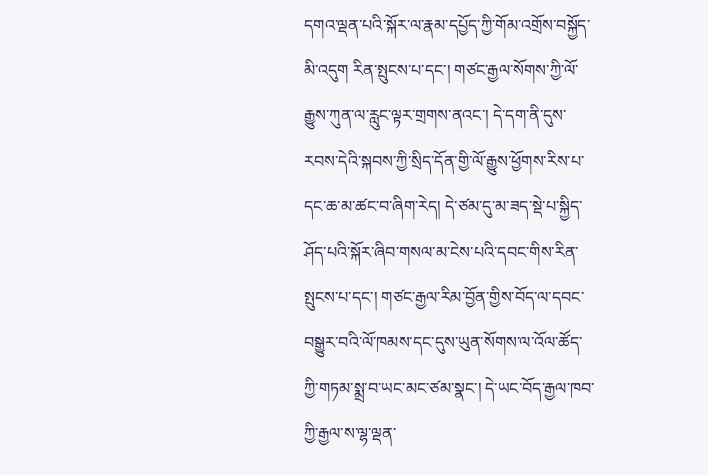དགའ་ལྡན་པའི་སྐོར་ལ་རྣམ་དཔྱོད་ཀྱི་གོམ་འགྲོས་བསྐྱོད་མི་འདུག རིན་སྤུངས་པ་དང་། གཙང་རྒྱལ་སོགས་ཀྱི་ལོ་རྒྱུས་ཀུན་ལ་རླུང་ལྟར་གྲགས་ནའང་། དེ་དག་ནི་དུས་རབས་དེའི་སྐབས་ཀྱི་སྲིད་དོན་གྱི་ལོ་རྒྱུས་ཕྱོགས་རིས་པ་དང་ཆ་མ་ཚང་བ་ཞིག་རེད། དེ་ཙམ་དུ་མ་ཟད་སྡེ་པ་སྐྱིད་ཤོད་པའི་སྐོར་ཞིབ་གསལ་མ་ངེས་པའི་དབང་གིས་རིན་སྤུངས་པ་དང་། གཙང་རྒྱལ་རིམ་བྱོན་གྱིས་བོད་ལ་དབང་བསྒྱུར་བའི་ལོ་ཁམས་དང་དུས་ཡུན་སོགས་ལ་འོལ་ཚོད་ཀྱི་གཏམ་སྨྲ་བ་ཡང་མང་ཙམ་སྣང་། དེ་ཡང་བོད་རྒྱལ་ཁབ་ཀྱི་རྒྱལ་ས་ལྷ་ལྡན་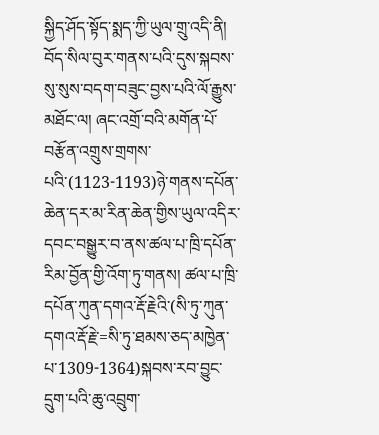སྐྱིད་ཤོད་སྟོད་སྨད་ཀྱི་ཡུལ་གྲུ་འདི་ནི། བོད་སིལ་བུར་གནས་པའི་དུས་སྐབས་སུ་སུས་བདག་བཟུང་བྱས་པའི་ལོ་རྒྱུས་མཐོང་ལ། ཞང་འགྲོ་བའི་མགོན་པོ་བརྩོན་འགྲུས་གྲགས་པའི་(1123-1193)ཉེ་གནས་དཔོན་ཆེན་དར་མ་རིན་ཆེན་གྱིས་ཡུལ་འདིར་དབང་བསྒྱུར་བ་ནས་ཚལ་པ་ཁྲི་དཔོན་རིམ་བྱོན་གྱི་འོག་ཏུ་གནས། ཚལ་པ་ཁྲི་དཔོན་ཀུན་དགའ་རྡོ་རྗེའི་(སི་ཏུ་ཀུན་དགའ་རྡོ་རྗེ་=སི་ཏུ་ཐམས་ཅད་མཁྱེན་པ་1309-1364)སྐབས་རབ་བྱུང་དྲུག་པའི་ཆུ་འབྲུག་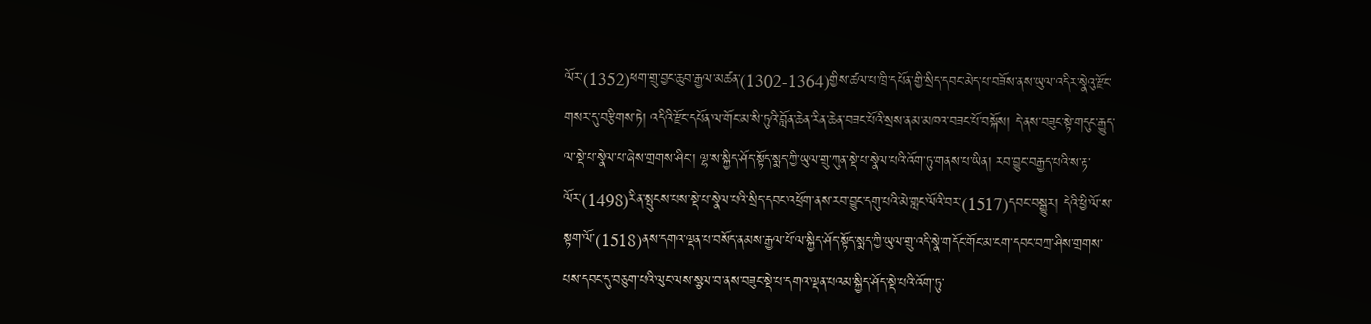ལོར་(1352)ཕག་གྲུ་བྱང་ཆུབ་རྒྱལ་མཚན་(1302-1364)གྱིས་ཚལ་པ་ཁྲི་དཔོན་གྱི་སྲིད་དབང་མེད་པ་བཟོས་ནས་ཡུལ་འདིར་སྣེའུ་རྫོང་གསར་དུ་བརྩིགས་ཏེ། འདིའི་རྫོང་དཔོན་ལ་གོང་མ་སི་ཏུའི་བློན་ཆེན་རིན་ཆེན་བཟང་པོའི་སྲས་ནམ་མཁའ་བཟང་པོ་བསྐོས། དེ་ནས་བཟུང་སྟེ་གདུང་རྒྱུད་ལ་སྡེ་པ་སྣེལ་པ་ཞེས་གྲགས་ཤིང་། ལྷ་ས་སྐྱིད་ཤོད་སྟོད་སྨད་ཀྱི་ཡུལ་གྲུ་ཀུན་སྡེ་པ་སྣེལ་པའི་འོག་ཏུ་གནས་པ་ཡིན། རབ་བྱུང་བརྒྱད་པའི་ས་རྟ་ལོར་(1498)རིན་སྤུངས་པས་སྡེ་པ་སྣེལ་པའི་སྲིད་དབང་འཕྲོག་ནས་རབ་བྱུང་དགུ་པའི་མེ་གླང་ལོའི་བར་(1517)དབང་བསྒྱུར། དེའི་ཕྱི་ལོ་ས་སྟག་ལོ་(1518)ནས་དགའ་ལྡན་པ་བསོད་ནམས་རྒྱལ་པོ་ལ་སྐྱིད་ཤོད་སྟོད་སྨད་ཀྱི་ཡུལ་གྲུ་འདི་སྣེ་གདོང་གོང་མ་ངག་དབང་བཀྲ་ཤིས་གྲགས་པས་དབང་དུ་བཅུག་པའི་ལུང་ལས་སྩལ་བ་ནས་བཟུང་སྡེ་པ་དགའ་ལྡན་པའམ་སྐྱིད་ཤོད་སྡེ་པའི་འོག་ཏུ་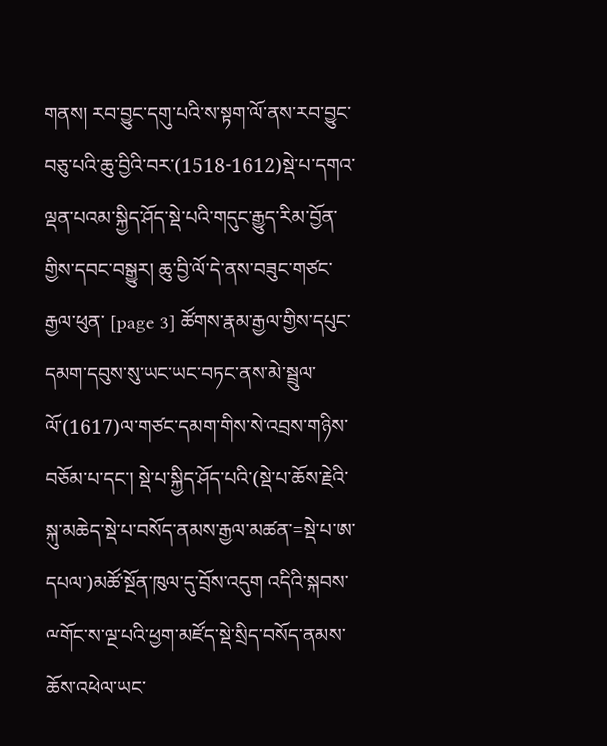གནས། རབ་བྱུང་དགུ་པའི་ས་སྟག་ལོ་ནས་རབ་བྱུང་བཅུ་པའི་ཆུ་བྱིའི་བར་(1518-1612)སྡེ་པ་དགའ་ལྡན་པའམ་སྐྱིད་ཤོད་སྡེ་པའི་གདུང་རྒྱུད་རིམ་བྱོན་གྱིས་དབང་བསྒྱུར། ཆུ་བྱི་ལོ་དེ་ནས་བཟུང་གཙང་རྒྱལ་ཕུན་ [page 3] ཚོགས་རྣམ་རྒྱལ་གྱིས་དཔུང་དམག་དབུས་སུ་ཡང་ཡང་བཏང་ནས་མེ་སྦྲུལ་ལོ་(1617)ལ་གཙང་དམག་གིས་སེ་འབྲས་གཉིས་བཅོམ་པ་དང་། སྡེ་པ་སྐྱིད་ཤོད་པའི་(སྡེ་པ་ཆོས་རྗེའི་སྐུ་མཆེད་སྡེ་པ་བསོད་ནམས་རྒྱལ་མཚན་=སྡེ་པ་ཨ་དཔལ་)མཚོ་སྔོན་ཁུལ་དུ་བྲོས་འདུག འདིའི་སྐབས་ྋགོང་ས་ལྔ་པའི་ཕྱག་མཛོད་སྡེ་སྲིད་བསོད་ནམས་ཆོས་འཕེལ་ཡང་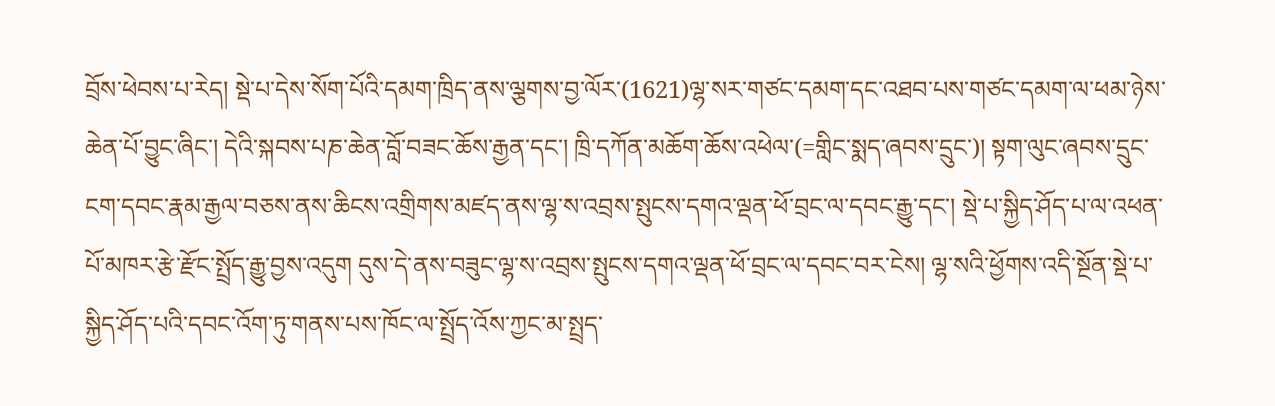བྲོས་ཕེབས་པ་རེད། སྡེ་པ་དེས་སོག་པོའི་དམག་ཁྲིད་ནས་ལྕགས་བྱ་ལོར་(1621)ལྷ་སར་གཙང་དམག་དང་འཐབ་པས་གཙང་དམག་ལ་ཕམ་ཉེས་ཆེན་པོ་བྱུང་ཞིང་། དེའི་སྐབས་པཎ་ཆེན་བློ་བཟང་ཆོས་རྒྱན་དང་། ཁྲི་དཀོན་མཆོག་ཆོས་འཕེལ་(=གླིང་སྨད་ཞབས་དྲུང་)། སྟག་ལུང་ཞབས་དྲུང་ངག་དབང་རྣམ་རྒྱལ་བཅས་ནས་ཆིངས་འགྲིགས་མཛད་ནས་ལྷ་ས་འབྲས་སྤུངས་དགའ་ལྡན་ཕོ་བྲང་ལ་དབང་རྒྱུ་དང་། སྡེ་པ་སྐྱིད་ཤོད་པ་ལ་འཕན་པོ་མཁར་རྩེ་རྫོང་སྤྲོད་རྒྱུ་བྱས་འདུག དུས་དེ་ནས་བཟུང་ལྷ་ས་འབྲས་སྤུངས་དགའ་ལྡན་ཕོ་བྲང་ལ་དབང་བར་ངེས། ལྷ་སའི་ཕྱོགས་འདི་སྔོན་སྡེ་པ་སྐྱིད་ཤོད་པའི་དབང་འོག་ཏུ་གནས་པས་ཁོང་ལ་སྤྲོད་འོས་ཀྱང་མ་སྤྲད་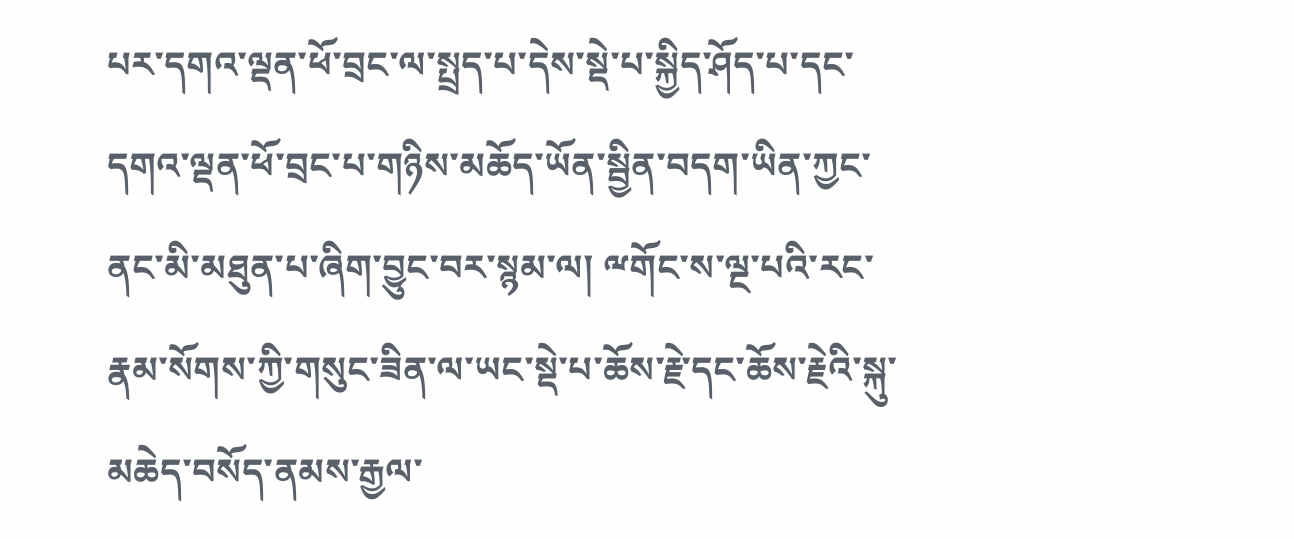པར་དགའ་ལྡན་ཕོ་བྲང་ལ་སྤྲད་པ་དེས་སྡེ་པ་སྐྱིད་ཤོད་པ་དང་དགའ་ལྡན་ཕོ་བྲང་པ་གཉིས་མཆོད་ཡོན་སྦྱིན་བདག་ཡིན་ཀྱང་ནང་མི་མཐུན་པ་ཞིག་བྱུང་བར་སྙམ་ལ། ྋགོང་ས་ལྔ་པའི་རང་རྣམ་སོགས་ཀྱི་གསུང་ཟིན་ལ་ཡང་སྡེ་པ་ཆོས་རྗེ་དང་ཆོས་རྗེའི་སྐུ་མཆེད་བསོད་ནམས་རྒྱལ་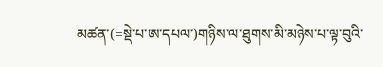མཚན་(=སྡེ་པ་ཨ་དཔལ་)གཉིས་ལ་ཐུགས་མི་མཉེས་པ་ལྟ་བུའི་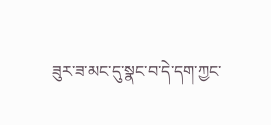ཟུར་ཟ་མང་དུ་སྣང་བ་དེ་དག་ཀྱང་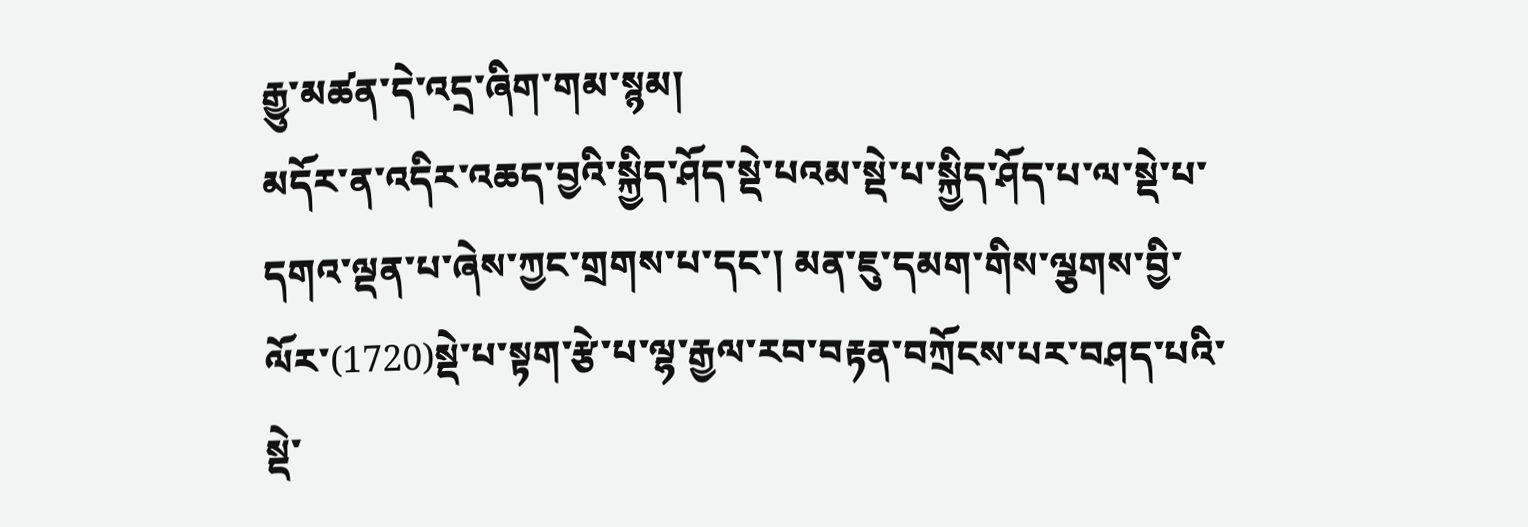རྒྱུ་མཚན་དེ་འདྲ་ཞིག་གམ་སྙམ།
མདོར་ན་འདིར་འཆད་བྱའི་སྐྱིད་ཤོད་སྡེ་པའམ་སྡེ་པ་སྐྱིད་ཤོད་པ་ལ་སྡེ་པ་དགའ་ལྡན་པ་ཞེས་ཀྱང་གྲགས་པ་དང་། མན་ཇུ་དམག་གིས་ལྕགས་བྱི་ལོར་(1720)སྡེ་པ་སྟག་རྩེ་པ་ལྷ་རྒྱལ་རབ་བརྟན་བཀྲོངས་པར་བཤད་པའི་སྡེ་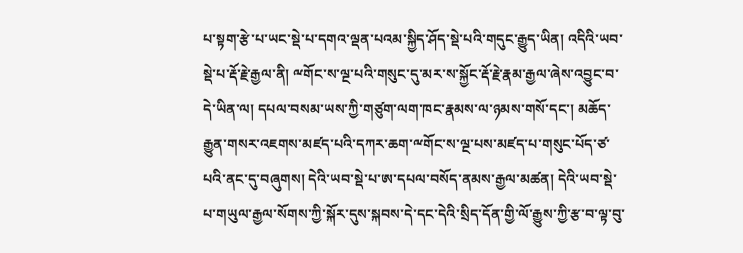པ་སྟག་རྩེ་པ་ཡང་སྡེ་པ་དགའ་ལྡན་པའམ་སྐྱིད་ཤོད་སྡེ་པའི་གདུང་རྒྱུད་ཡིན། འདིའི་ཡབ་སྡེ་པ་རྡོ་རྗེ་རྒྱལ་ནི། ྋགོང་ས་ལྔ་པའི་གསུང་དུ་མར་ས་སྐྱོང་རྡོ་རྗེ་རྣམ་རྒྱལ་ཞེས་འབྱུང་བ་དེ་ཡིན་ལ། དཔལ་བསམ་ཡས་ཀྱི་གཙུག་ལག་ཁང་རྣམས་ལ་ཉམས་གསོ་དང་། མཆོད་རྒྱུན་གསར་འཇགས་མཛད་པའི་དཀར་ཆག་ྋགོང་ས་ལྔ་པས་མཛད་པ་གསུང་པོད་ཙ་པའི་ནང་དུ་བཞུགས། དེའི་ཡབ་སྡེ་པ་ཨ་དཔལ་བསོད་ནམས་རྒྱལ་མཚན། དེའི་ཡབ་སྡེ་པ་གཡུལ་རྒྱལ་སོགས་ཀྱི་སྐོར་དུས་སྐབས་དེ་དང་དེའི་སྲིད་དོན་གྱི་ལོ་རྒྱུས་ཀྱི་རྩ་བ་ལྟ་བུ་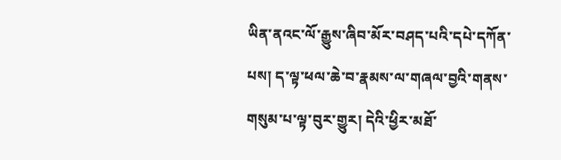ཡིན་ནའང་ལོ་རྒྱུས་ཞིབ་མོར་བཤད་པའི་དཔེ་དཀོན་པས། ད་ལྟ་ཕལ་ཆེ་བ་རྣམས་ལ་གཞལ་བྱའི་གནས་གསུམ་པ་ལྟ་བུར་གྱུར། དེའི་ཕྱིར་མཐོ་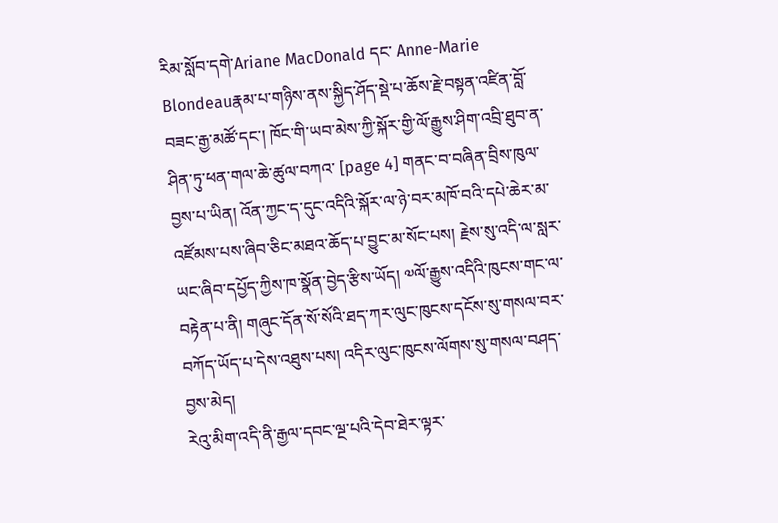རིམ་སློབ་དགེ་Ariane MacDonald དང་ Anne-Marie Blondeauརྣམ་པ་གཉིས་ནས་སྐྱིད་ཤོད་སྡེ་པ་ཆོས་རྗེ་བསྟན་འཛིན་བློ་བཟང་རྒྱ་མཚོ་དང་། ཁོང་གི་ཡབ་མེས་ཀྱི་སྐོར་གྱི་ལོ་རྒྱུས་ཤིག་འབྲི་ཐུབ་ན་ཤིན་ཏུ་ཕན་གལ་ཆེ་ཚུལ་བཀའ་ [page 4] གནང་བ་བཞིན་བྲིས་ཁུལ་བྱས་པ་ཡིན། འོན་ཀྱང་ད་དུང་འདིའི་སྐོར་ལ་ཉེ་བར་མཁོ་བའི་དཔེ་ཆེར་མ་འཛོམས་པས་ཞིབ་ཅིང་མཐའ་ཆོད་པ་བྱུང་མ་སོང་པས། རྗེས་སུ་འདི་ལ་སླར་ཡང་ཞིབ་དཔྱོད་ཀྱིས་ཁ་སྣོན་བྱེད་རྩིས་ཡོད། ༧ལོ་རྒྱུས་འདིའི་ཁུངས་གང་ལ་བརྟེན་པ་ནི། གཞུང་དོན་སོ་སོའི་ཐད་ཀར་ལུང་ཁུངས་དངོས་སུ་གསལ་བར་བཀོད་ཡོད་པ་དེས་འཐུས་པས། འདིར་ལུང་ཁུངས་ལོགས་སུ་གསལ་བཤད་བྱས་མེད།
རེའུ་མིག་འདི་ནི་རྒྱལ་དབང་ལྔ་པའི་དེབ་ཐེར་ལྟར་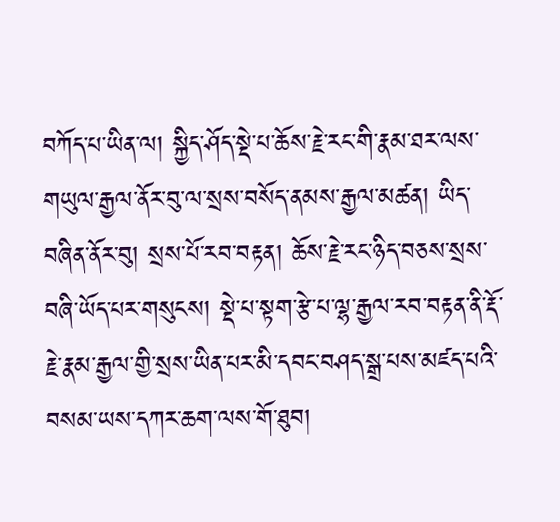བཀོད་པ་ཡིན་ལ། སྐྱིད་ཤོད་སྡེ་པ་ཆོས་རྗེ་རང་གི་རྣམ་ཐར་ལས་གཡུལ་རྒྱལ་ནོར་བུ་ལ་སྲས་བསོད་ནམས་རྒྱལ་མཚན། ཡིད་བཞིན་ནོར་བུ། སྲས་པོ་རབ་བརྟན། ཆོས་རྗེ་རང་ཉིད་བཅས་སྲས་བཞི་ཡོད་པར་གསུངས། སྡེ་པ་སྟག་རྩེ་པ་ལྷ་རྒྱལ་རབ་བརྟན་ནི་རྡོ་རྗེ་རྣམ་རྒྱལ་གྱི་སྲས་ཡིན་པར་མི་དབང་བཤད་སྒྲ་པས་མཛད་པའི་བསམ་ཡས་དཀར་ཆག་ལས་གོ་ཐུབ།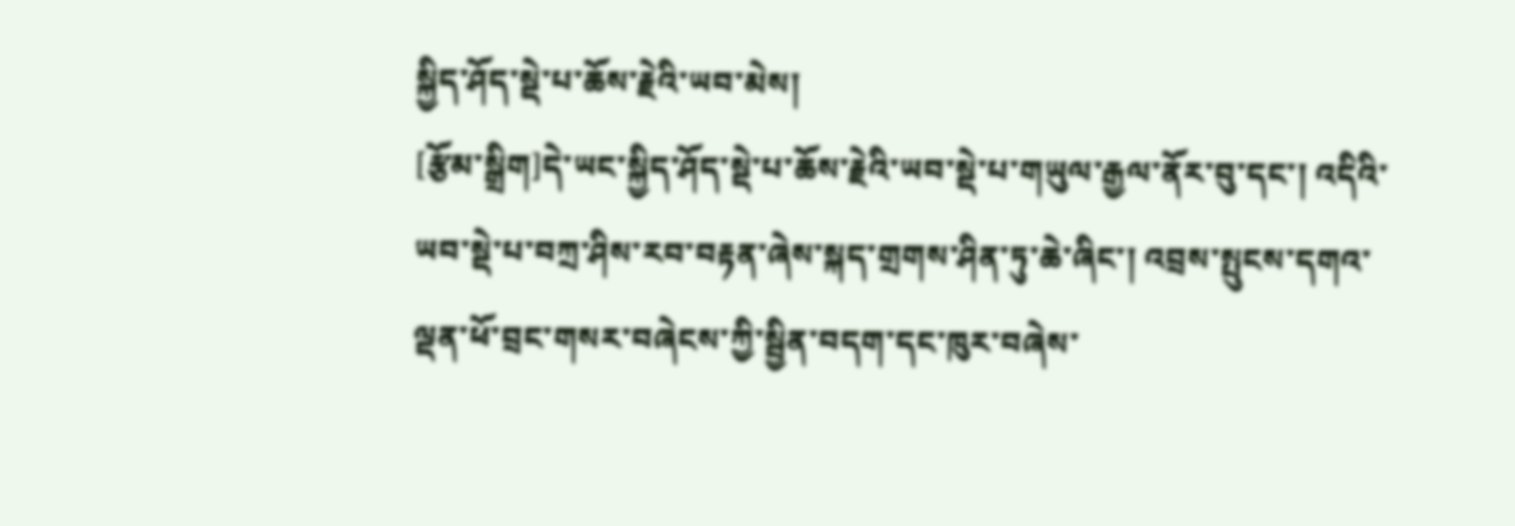སྐྱིད་ཤོད་སྡེ་པ་ཆོས་རྗེའི་ཡབ་མེས།
[རྩོམ་སྒྲིག]དེ་ཡང་སྐྱིད་ཤོད་སྡེ་པ་ཆོས་རྗེའི་ཡབ་སྡེ་པ་གཡུལ་རྒྱལ་ནོར་བུ་དང་། འདིའི་ཡབ་སྡེ་པ་བཀྲ་ཤིས་རབ་བརྟན་ཞེས་སྐད་གྲགས་ཤིན་ཏུ་ཆེ་ཞིང་། འབྲས་སྤུངས་དགའ་ལྡན་ཕོ་བྲང་གསར་བཞེངས་ཀྱི་སྦྱིན་བདག་དང་ཁུར་བཞེས་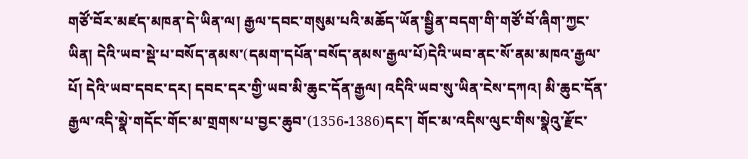གཙོ་བོར་མཛད་མཁན་དེ་ཡིན་ལ། རྒྱལ་དབང་གསུམ་པའི་མཆོད་ཡོན་སྦྱིན་བདག་གི་གཙོ་བོ་ཞིག་ཀྱང་ཡིན། དེའི་ཡབ་སྡེ་པ་བསོད་ནམས་(དམག་དཔོན་བསོད་ནམས་རྒྱལ་པོ)དེའི་ཡབ་ནང་སོ་ནམ་མཁའ་རྒྱལ་པོ། དེའི་ཡབ་དབང་དར། དབང་དར་གྱི་ཡབ་མི་ཆུང་དོན་རྒྱལ། འདིའི་ཡབ་སུ་ཡིན་ངེས་དཀའ། མི་ཆུང་དོན་རྒྱལ་འདི་སྣེ་གདོང་གོང་མ་གྲགས་པ་བྱང་ཆུབ་(1356-1386)དང་། གོང་མ་འདིས་ལུང་གིས་སྣེའུ་རྫོང་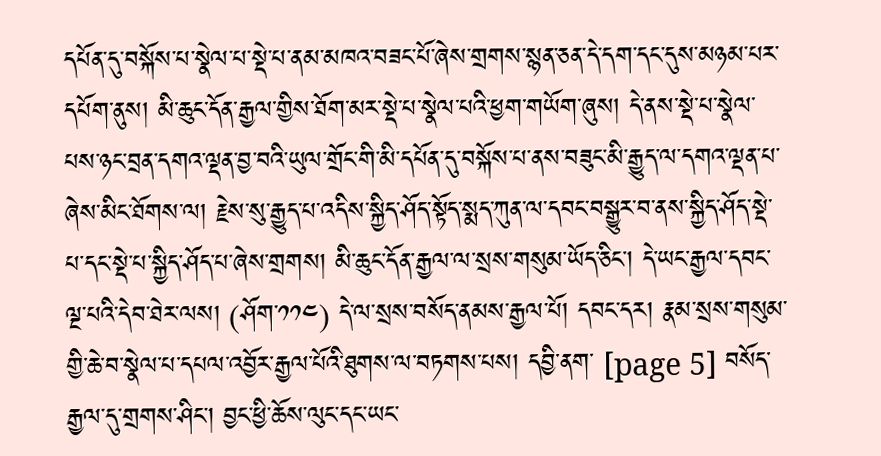དཔོན་དུ་བསྐོས་པ་སྣེལ་པ་སྡེ་པ་ནམ་མཁའ་བཟང་པོ་ཞེས་གྲགས་སྙན་ཅན་དེ་དག་དང་དུས་མཉམ་པར་དཔོག་ནུས། མི་ཆུང་དོན་རྒྱལ་གྱིས་ཐོག་མར་སྡེ་པ་སྣེལ་པའི་ཕྱག་གཡོག་ཞུས། དེ་ནས་སྡེ་པ་སྣེལ་པས་ཉང་བྲན་དགའ་ལྡན་བྱ་བའི་ཡུལ་གྲོང་གི་མི་དཔོན་དུ་བསྐོས་པ་ནས་བཟུང་མི་རྒྱུད་ལ་དགའ་ལྡན་པ་ཞེས་མིང་ཐོགས་ལ། རྗེས་སུ་རྒྱུད་པ་འདིས་སྐྱིད་ཤོད་སྟོད་སྨད་ཀུན་ལ་དབང་བསྒྱུར་བ་ནས་སྐྱིད་ཤོད་སྡེ་པ་དང་སྡེ་པ་སྐྱིད་ཤོད་པ་ཞེས་གྲགས། མི་ཆུང་དོན་རྒྱལ་ལ་སྲས་གསུམ་ཡོད་ཅིང་། དེ་ཡང་རྒྱལ་དབང་ལྔ་པའི་དེབ་ཐེར་ལས། (ཤོག་༡༡༤) དེ་ལ་སྲས་བསོད་ནམས་རྒྱལ་པོ། དབང་དར། རྣམ་སྲས་གསུམ་གྱི་ཆེ་བ་སྣེལ་པ་དཔལ་འབྱོར་རྒྱལ་པོའི་ཐུགས་ལ་བཏགས་པས། དབྱི་ནག་ [page 5] བསོད་རྒྱལ་དུ་གྲགས་ཤིང་། བྱང་ཕྱི་ཆོས་ལུང་དང་ཡང་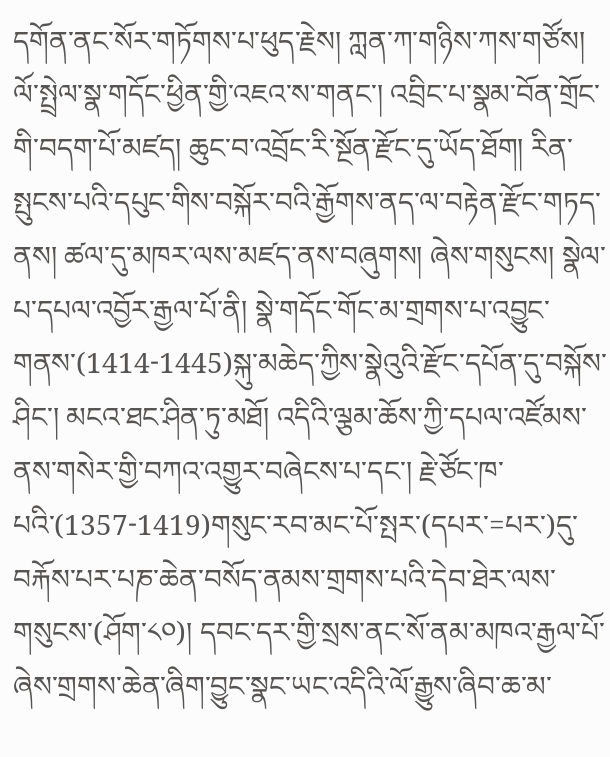དགོན་ནང་སོར་གཏོགས་པ་ཕུད་རྗེས། ཀླན་ཀ་གཉིས་ཀས་གཙོས། ལོ་སྤྲེལ་སྣ་གདོང་ཕྱིན་གྱི་འཇའ་ས་གནང་། འབྲིང་པ་སྣམ་བོན་གྲོང་གི་བདག་པོ་མཛད། ཆུང་བ་འབྲོང་རི་སྔོན་རྫོང་དུ་ཡོད་ཐོག། རིན་སྤུངས་པའི་དཔུང་གིས་བསྐོར་བའི་རྒྱོགས་ནད་ལ་བརྟེན་རྫོང་གཏད་ནས། ཚལ་དུ་མཁར་ལས་མཛད་ནས་བཞུགས། ཞེས་གསུངས། སྣེལ་པ་དཔལ་འབྱོར་རྒྱལ་པོ་ནི། སྣེ་གདོང་གོང་མ་གྲགས་པ་འབྱུང་གནས་(1414-1445)སྐུ་མཆེད་ཀྱིས་སྣེའུའི་རྫོང་དཔོན་དུ་བསྐོས་ཤིང་། མངའ་ཐང་ཤིན་ཏུ་མཐོ། འདིའི་ལྕམ་ཆོས་ཀྱི་དཔལ་འཛོམས་ནས་གསེར་གྱི་བཀའ་འགྱུར་བཞེངས་པ་དང་། རྗེ་ཙོང་ཁ་པའི་(1357-1419)གསུང་རབ་མང་པོ་སྤར་(དཔར་=པར་)དུ་བརྐོས་པར་པཎ་ཆེན་བསོད་ནམས་གྲགས་པའི་དེབ་ཐེར་ལས་གསུངས་(ཤོག་༨༠)། དབང་དར་གྱི་སྲས་ནང་སོ་ནམ་མཁའ་རྒྱལ་པོ་ཞེས་གྲགས་ཆེན་ཞིག་བྱུང་སྣང་ཡང་འདིའི་ལོ་རྒྱུས་ཞིབ་ཆ་མ་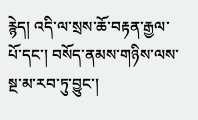རྙེད། འདི་ལ་སྲས་ཆོ་བརྟན་རྒྱལ་པོ་དང་། བསོད་ནམས་གཉིས་ལས་སྔ་མ་རབ་ཏུ་བྱུང་།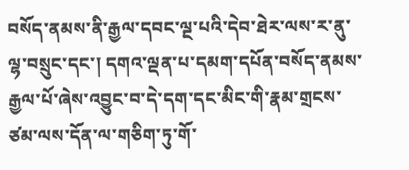བསོད་ནམས་ནི་རྒྱལ་དབང་ལྔ་པའི་དེབ་ཐེར་ལས་ར་ནུ་ལྷ་བསྲུང་དང་། དགའ་ལྡན་པ་དམག་དཔོན་བསོད་ནམས་རྒྱལ་པོ་ཞེས་འབྱུང་བ་དེ་དག་དང་མིང་གི་རྣམ་གྲངས་ཙམ་ལས་དོན་ལ་གཅིག་ཏུ་གོ་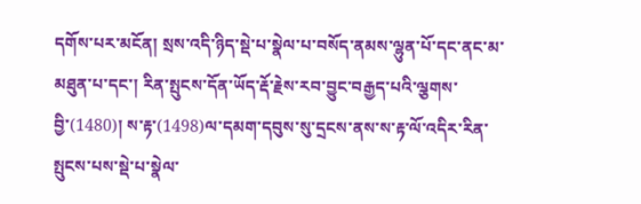དགོས་པར་མངོན། སྲས་འདི་ཉིད་སྡེ་པ་སྣེལ་པ་བསོད་ནམས་ལྷུན་པོ་དང་ནང་མ་མཐུན་པ་དང་། རིན་སྤུངས་དོན་ཡོད་རྡོ་རྗེས་རབ་བྱུང་བརྒྱད་པའི་ལྕགས་བྱི་(1480)། ས་རྟ་(1498)ལ་དམག་དབུས་སུ་དྲངས་ནས་ས་རྟ་ལོ་འདིར་རིན་སྤུངས་པས་སྡེ་པ་སྣེལ་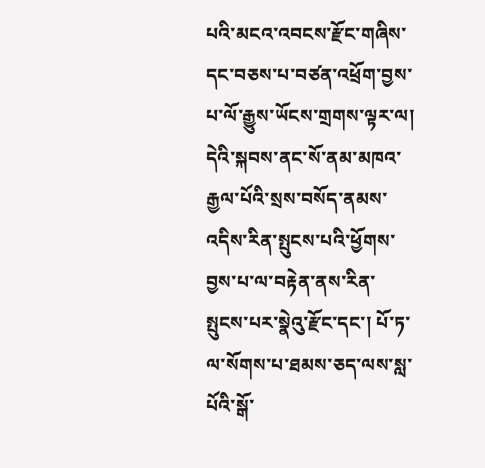པའི་མངའ་འབངས་རྫོང་གཞིས་དང་བཅས་པ་བཙན་འཕྲོག་བྱས་པ་ལོ་རྒྱུས་ཡོངས་གྲགས་ལྟར་ལ། དེའི་སྐབས་ནང་སོ་ནམ་མཁའ་རྒྱལ་པོའི་སྲས་བསོད་ནམས་འདིས་རིན་སྤུངས་པའི་ཕྱོགས་བྱས་པ་ལ་བརྟེན་ནས་རིན་སྤུངས་པར་སྣེའུ་རྫོང་དང་། པོ་ཏ་ལ་སོགས་པ་ཐམས་ཅད་ལས་སླ་པོའི་སྒོ་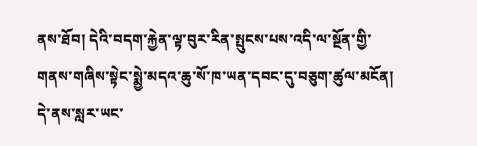ནས་ཐོབ། དེའི་བདག་རྐྱེན་ལྟ་བུར་རིན་སྤུངས་པས་འདི་ལ་སྔོན་གྱི་གནས་གཞིས་སྟེང་སྨྱེ་མདའ་ཆུ་སོ་ཁ་ཡན་དབང་དུ་བཅུག་ཚུལ་མངོན། དེ་ནས་སླར་ཡང་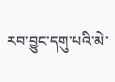རབ་བྱུང་དགུ་པའི་མེ་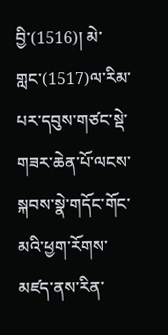བྱི་(1516)། མེ་གླང་(1517)ལ་རིམ་པར་དབུས་གཙང་སྡེ་གཟར་ཆེན་པོ་ལངས་སྐབས་སྣེ་གདོང་གོང་མའི་ཕྱག་རོགས་མཛད་ནས་རིན་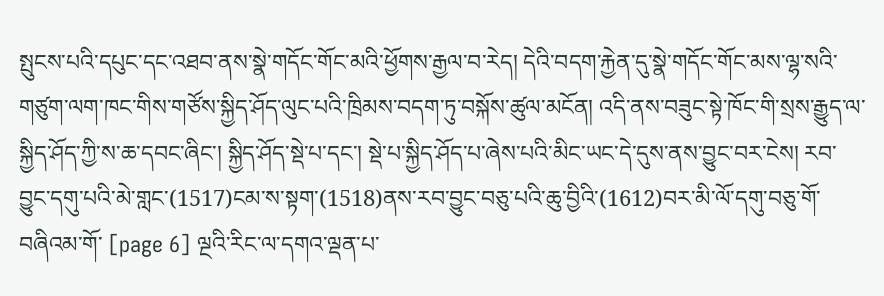སྤུངས་པའི་དཔུང་དང་འཐབ་ནས་སྣེ་གདོང་གོང་མའི་ཕྱོགས་རྒྱལ་བ་རེད། དེའི་བདག་རྐྱེན་དུ་སྣེ་གདོང་གོང་མས་ལྷ་སའི་གཙུག་ལག་ཁང་གིས་གཙོས་སྐྱིད་ཤོད་ལུང་པའི་ཁྲིམས་བདག་ཏུ་བསྐོས་ཚུལ་མངོན། འདི་ནས་བཟུང་སྟེ་ཁོང་གི་སྲས་རྒྱུད་ལ་སྐྱིད་ཤོད་ཀྱི་ས་ཆ་དབང་ཞིང་། སྐྱིད་ཤོད་སྡེ་པ་དང་། སྡེ་པ་སྐྱིད་ཤོད་པ་ཞེས་པའི་མིང་ཡང་དེ་དུས་ནས་བྱུང་བར་ངེས། རབ་བྱུང་དགུ་པའི་མེ་གླང་(1517)ངམ་ས་སྟག་(1518)ནས་རབ་བྱུང་བཅུ་པའི་ཆུ་བྱིའི་(1612)བར་མི་ལོ་དགུ་བཅུ་གོ་བཞིའམ་གོ་ [page 6] ལྔའི་རིང་ལ་དགའ་ལྡན་པ་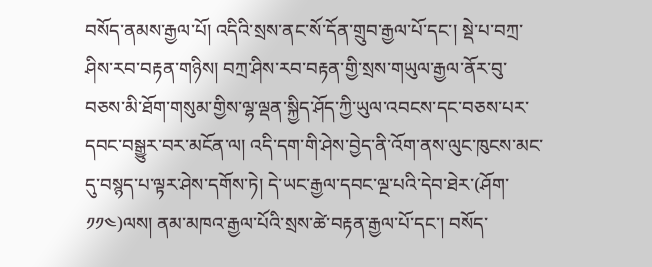བསོད་ནམས་རྒྱལ་པོ། འདིའི་སྲས་ནང་སོ་དོན་གྲུབ་རྒྱལ་པོ་དང་། སྡེ་པ་བཀྲ་ཤིས་རབ་བརྟན་གཉིས། བཀྲ་ཤིས་རབ་བརྟན་གྱི་སྲས་གཡུལ་རྒྱལ་ནོར་བུ་བཅས་མི་ཐོག་གསུམ་གྱིས་ལྷ་ལྡན་སྐྱིད་ཤོད་ཀྱི་ཡུལ་འབངས་དང་བཅས་པར་དབང་བསྒྱུར་བར་མངོན་ལ། འདི་དག་གི་ཤེས་བྱེད་ནི་འོག་ནས་ལུང་ཁུངས་མང་དུ་བསྙད་པ་ལྟར་ཤེས་དགོས་ཏེ། དེ་ཡང་རྒྱལ་དབང་ལྔ་པའི་དེབ་ཐེར་(ཤོག་༡༡༤)ལས། ནམ་མཁའ་རྒྱལ་པོའི་སྲས་ཚེ་བརྟན་རྒྱལ་པོ་དང་། བསོད་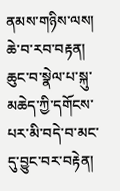ནམས་གཉིས་ལས། ཆེ་བ་རབ་བརྟན། ཆུང་བ་སྣེལ་པ་སྐུ་མཆེད་ཀྱི་དགོངས་པར་མི་བདེ་བ་མང་དུ་བྱུང་བར་བརྟེན།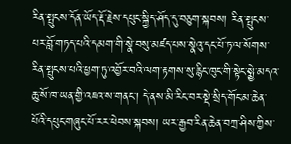རིན་སྤུངས་དོན་ཡོད་རྡོ་རྗེས་དཔུང་སྐྱིད་ཤོད་དུ་བཅུག་སྐབས། རིན་སྤུངས་པར་བློ་གཏད་པའི་དམག་གི་སྣེ་བསུ་མཛད་པས་སྣེའུ་དང་པོ་ཏ་ལ་སོགས་རིན་སྤུངས་པའི་ཕྱག་ཏུ་འབྱོར་བའི་ལག་རྟགས་སུ་རྙིང་ཁུང་གི་སྟེང་སྨྱེ་མདའ་ཆུ་སོ་ཁ་ཡན་གྱི་འཇའ་ས་གནང་། དེ་ནས་མི་རིང་བར་སྡེ་སྲིད་གོང་མ་ཆེན་པོའི་དཔུང་གཞུང་པོ་རར་ཕེབས་སྐབས། ཡར་རྒྱབ་རིན་ཆེན་བཀྲ་ཤིས་ཀྱིས་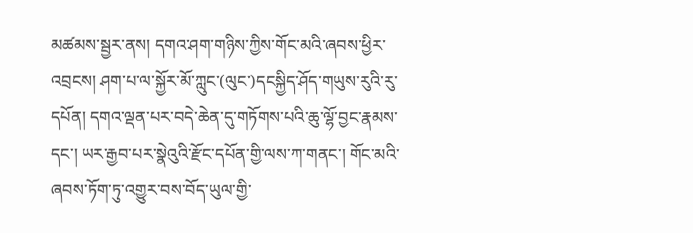མཚམས་སྦྱར་ནས། དགའ་ཤག་གཉིས་ཀྱིས་གོང་མའི་ཞབས་ཕྱིར་འབྲངས། ཤག་པ་ལ་སྐྱོར་མོ་ཀླུང་(ལུང་)དངསྐྱིད་ཤོད་གཡུས་རུའི་རུ་དཔོན། དགའ་ལྡན་པར་བདེ་ཆེན་དུ་གཏོགས་པའི་ཆུ་ལྷོ་བྱང་རྣམས་དང་། ཡར་རྒྱབ་པར་སྣེའུའི་རྫོང་དཔོན་གྱི་ལས་ཀ་གནང་། གོང་མའི་ཞབས་ཏོག་ཏུ་འགྱུར་བས་བོད་ཡུལ་གྱི་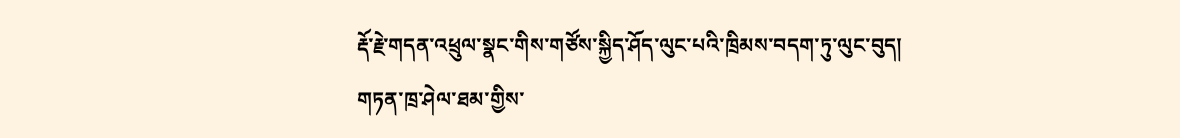རྡོ་རྗེ་གདན་འཕྲུལ་སྣང་གིས་གཙོས་སྐྱིད་ཤོད་ལུང་པའི་ཁྲིམས་བདག་ཏུ་ལུང་བུད། གཏན་ཁྲ་ཤེལ་ཐམ་གྱིས་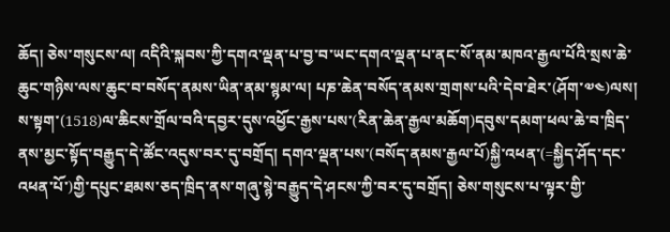ཆོད། ཅེས་གསུངས་ལ། འདིའི་སྐབས་ཀྱི་དགའ་ལྡན་པ་བྱ་བ་ཡང་དགའ་ལྡན་པ་ནང་སོ་ནམ་མཁའ་རྒྱལ་པོའི་སྲས་ཆེ་ཆུང་གཉིས་ལས་ཆུང་བ་བསོད་ནམས་ཡིན་ནམ་སྙམ་ལ། པཎ་ཆེན་བསོད་ནམས་གྲགས་པའི་དེབ་ཐེར་(ཤོག་༧༤)ལས། ས་སྟག་(1518)ལ་ཆིངས་གྲོལ་བའི་དབྱར་དུས་འཕྱོང་རྒྱས་པས་(རིན་ཆེན་རྒྱལ་མཆོག)དབུས་དམག་ཕལ་ཆེ་བ་ཁྲིད་ནས་མྱང་སྟོད་བརྒྱུད་དེ་ཚོང་འདུས་བར་དུ་བགྲོད། དགའ་ལྡན་པས་(བསོད་ནམས་རྒྱལ་པོ)སྐྱི་འཕན་(=སྐྱིད་ཤོད་དང་འཕན་པོ་)གྱི་དཔུང་ཐམས་ཅད་ཁྲིད་ནས་གཞུ་སྙེ་བརྒྱུད་དེ་ཤངས་ཀྱི་བར་དུ་བགྲོད། ཅེས་གསུངས་པ་ལྟར་གྱི་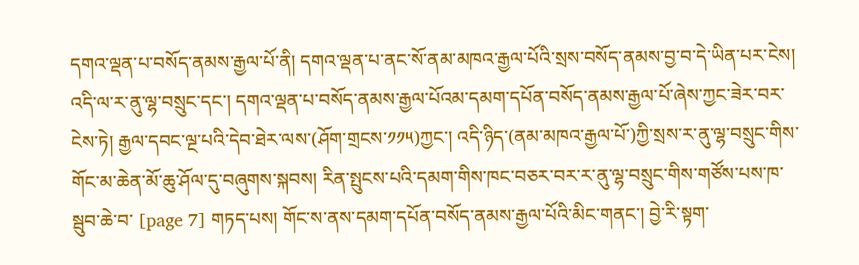དགའ་ལྡན་པ་བསོད་ནམས་རྒྱལ་པོ་ནི། དགའ་ལྡན་པ་ནང་སོ་ནམ་མཁའ་རྒྱལ་པོའི་སྲས་བསོད་ནམས་བྱ་བ་དེ་ཡིན་པར་ངེས། འདི་ལ་ར་ནུ་ལྷ་བསྲུང་དང་། དགའ་ལྡན་པ་བསོད་ནམས་རྒྱལ་པོའམ་དམག་དཔོན་བསོད་ནམས་རྒྱལ་པོ་ཞེས་ཀྱང་ཟེར་བར་ངེས་ཏེ། རྒྱལ་དབང་ལྔ་པའི་དེབ་ཐེར་ལས་(ཤོག་གྲངས་༡༡༥)ཀྱང་། འདི་ཉིད་(ནམ་མཁའ་རྒྱལ་པོ་)ཀྱི་སྲས་ར་ནུ་ལྷ་བསྲུང་གིས་གོང་མ་ཆེན་མོ་ཆུ་ཤོལ་དུ་བཞུགས་སྐབས། རིན་སྤུངས་པའི་དམག་གིས་ཁང་བཅར་བར་ར་ནུ་ལྷ་བསྲུང་གིས་གཙོས་པས་ཁ་སྦུབ་ཆེ་བ་ [page 7] གཏད་པས། གོང་ས་ནས་དམག་དཔོན་བསོད་ནམས་རྒྱལ་པོའི་མིང་གནང་། བྱེ་རི་སྟག་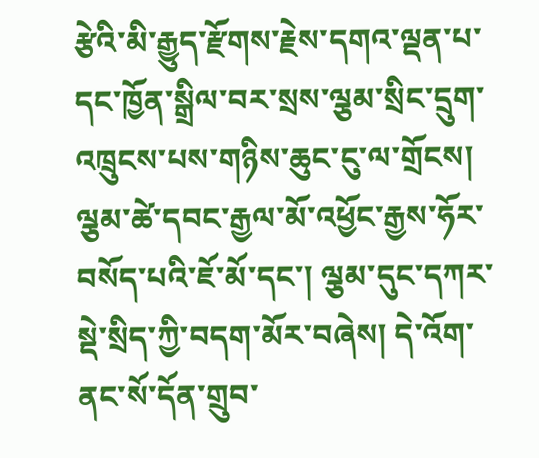རྩེའི་མི་རྒྱུད་རྫོགས་རྗེས་དགའ་ལྡན་པ་དང་ཁྱོན་སྒྲིལ་བར་སྲས་ལྕམ་སྲིང་དྲུག་འཁྲུངས་པས་གཉིས་ཆུང་ངུ་ལ་གྲོངས། ལྕམ་ཚེ་དབང་རྒྱལ་མོ་འཕྱོང་རྒྱས་ཧོར་བསོད་པའི་ཇོ་མོ་དང་། ལྕམ་དུང་དཀར་སྡེ་སྲིད་ཀྱི་བདག་མོར་བཞེས། དེ་འོག་ནང་སོ་དོན་གྲུབ་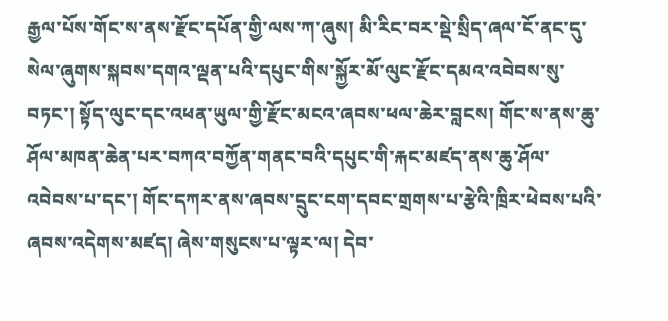རྒྱལ་པོས་གོང་ས་ནས་རྫོང་དཔོན་གྱི་ལས་ཀ་ཞུས། མི་རིང་བར་སྡེ་སྲིད་ཞལ་ངོ་ནང་དུ་སེལ་ཞུགས་སྐབས་དགའ་ལྡན་པའི་དཔུང་གིས་སྐྱོར་མོ་ལུང་རྫོང་དམའ་འབེབས་སུ་བཏང་། སྟོད་ལུང་དང་འཕན་ཡུལ་གྱི་རྫོང་མངའ་ཞབས་ཕལ་ཆེར་བླངས། གོང་ས་ནས་ཆུ་ཤོལ་མཁན་ཆེན་པར་བཀའ་བཀྱོན་གནང་བའི་དཔུང་གི་རྐང་མཛད་ནས་ཆུ་ཤོལ་འབེབས་པ་དང་། གོང་དཀར་ནས་ཞབས་དྲུང་ངག་དབང་གྲགས་པ་རྩེའི་ཁྲིར་ཕེབས་པའི་ཞབས་འདེགས་མཛད། ཞེས་གསུངས་པ་ལྟར་ལ། དེབ་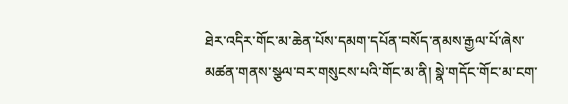ཐེར་འདིར་གོང་མ་ཆེན་པོས་དམག་དཔོན་བསོད་ནམས་རྒྱལ་པོ་ཞེས་མཚན་གནས་སྩལ་བར་གསུངས་པའི་གོང་མ་ནི། སྣེ་གདོང་གོང་མ་ངག་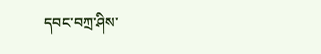དབང་བཀྲ་ཤིས་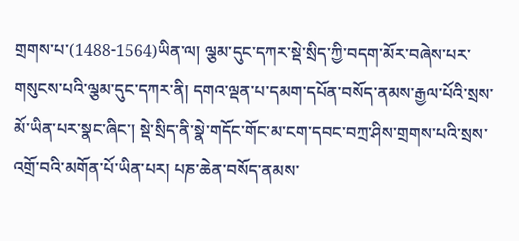གྲགས་པ་(1488-1564)ཡིན་ལ། ལྕམ་དུང་དཀར་སྡེ་སྲིད་ཀྱི་བདག་མོར་བཞེས་པར་གསུངས་པའི་ལྕམ་དུང་དཀར་ནི། དགའ་ལྡན་པ་དམག་དཔོན་བསོད་ནམས་རྒྱལ་པོའི་སྲས་མོ་ཡིན་པར་སྣང་ཞིང་། སྡེ་སྲིད་ནི་སྣེ་གདོང་གོང་མ་ངག་དབང་བཀྲ་ཤིས་གྲགས་པའི་སྲས་འགྲོ་བའི་མགོན་པོ་ཡིན་པར། པཎ་ཆེན་བསོད་ནམས་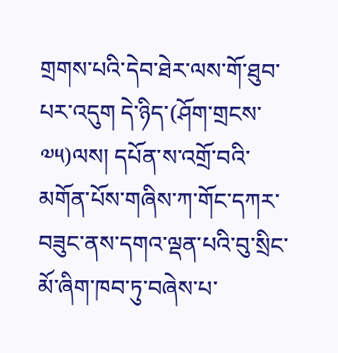གྲགས་པའི་དེབ་ཐེར་ལས་གོ་ཐུབ་པར་འདུག དེ་ཉིད་(ཤོག་གྲངས་༧༥)ལས། དཔོན་ས་འགྲོ་བའི་མགོན་པོས་གཞིས་ཀ་གོང་དཀར་བཟུང་ནས་དགའ་ལྡན་པའི་བུ་སྲིང་མོ་ཞིག་ཁབ་ཏུ་བཞེས་པ་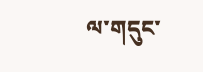ལ་གདུང་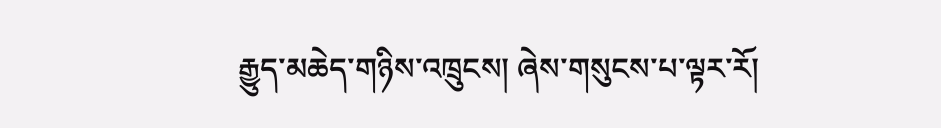རྒྱུད་མཆེད་གཉིས་འཁྲུངས། ཞེས་གསུངས་པ་ལྟར་རོ།